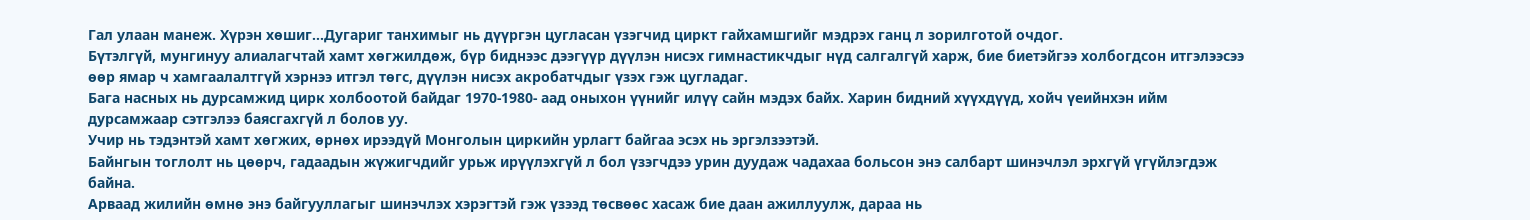Гал улаан манеж. Хүрэн хөшиг...Дугариг танхимыг нь дүүргэн цугласан үзэгчид циркт гайхамшгийг мэдрэх ганц л зорилготой очдог.
Бүтэлгүй, мунгинуу алиалагчтай хамт хөгжилдөж, бүр биднээс дээгүүр дүүлэн нисэх гимнастикчдыг нүд салгалгүй харж, бие биетэйгээ холбогдсон итгэлээсээ өөр ямар ч хамгаалалтгүй хэрнээ итгэл төгс, дүүлэн нисэх акробатчдыг үзэх гэж цугладаг.
Бага насных нь дурсамжид цирк холбоотой байдаг 1970-1980- аад оныхон үүнийг илүү сайн мэдэх байх. Харин бидний хүүхдүүд, хойч үеийнхэн ийм дурсамжаар сэтгэлээ баясгахгүй л болов уу.
Учир нь тэдэнтэй хамт хөгжих, өрнөх ирээдүй Монголын циркийн урлагт байгаа эсэх нь эргэлзээтэй.
Байнгын тоглолт нь цөөрч, гадаадын жүжигчдийг урьж ирүүлэхгүй л бол үзэгчдээ урин дуудаж чадахаа больсон энэ салбарт шинэчлэл эрхгүй үгүйлэгдэж байна.
Арваад жилийн өмнө энэ байгууллагыг шинэчлэх хэрэгтэй гэж үзээд төсвөөс хасаж бие даан ажиллуулж, дараа нь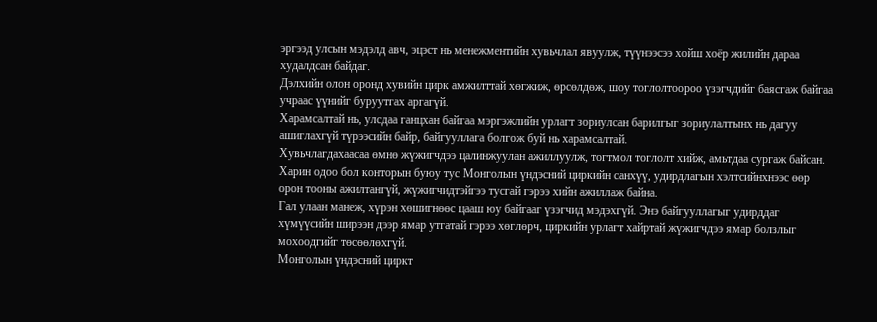эргээд улсын мэдэлд авч, эцэст нь менежментийн хувьчлал явуулж, түүнээсээ хойш хоёр жилийн дараа худалдсан байдаг.
Дэлхийн олон оронд хувийн цирк амжилттай хөгжиж, өрсөлдөж, шоу тоглолтоороо үзэгчдийг баясгаж байгаа учраас үүнийг буруутгах аргагүй.
Харамсалтай нь, улсдаа ганцхан байгаа мэргэжлийн урлагт зориулсан барилгыг зориулалтынх нь дагуу ашиглахгүй түрээсийн байр, байгууллага болгож буй нь харамсалтай.
Хувьчлагдахаасаа өмнө жүжигчдээ цалинжуулан ажиллуулж, тогтмол тоглолт хийж, амьтдаа сургаж байсан.
Харин одоо бол конторын буюу тус Монголын үндэсний циркийн санхүү, удирдлагын хэлтсийнхнээс өөр орон тооны ажилтангүй, жүжигчидтэйгээ тусгай гэрээ хийн ажиллаж байна.
Гал улаан манеж, хүрэн хөшигнөөс цааш юу байгааг үзэгчид мэдэхгүй. Энэ байгууллагыг удирддаг хүмүүсийн ширээн дээр ямар утгатай гэрээ хөглөрч, циркийн урлагт хайртай жүжигчдээ ямар болзлыг мохоодгийг төсөөлөхгүй.
Монголын үндэсний циркт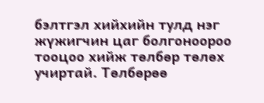бэлтгэл хийхийн тулд нэг жүжигчин цаг болгоноороо тооцоо хийж төлбөр төлөх учиртай. Төлбөрөө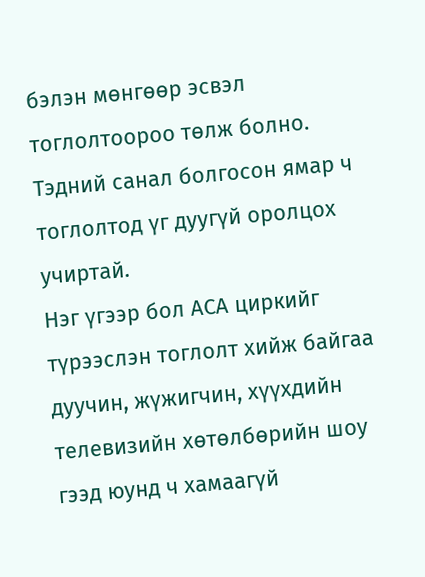бэлэн мөнгөөр эсвэл тоглолтоороо төлж болно. Тэдний санал болгосон ямар ч тоглолтод үг дуугүй оролцох учиртай.
Нэг үгээр бол АСА циркийг түрээслэн тоглолт хийж байгаа дуучин, жүжигчин, хүүхдийн телевизийн хөтөлбөрийн шоу гээд юунд ч хамаагүй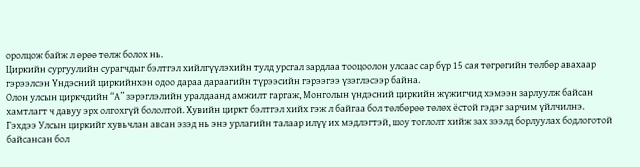оролцож байж л өрөө төлж болох нь.
Циркийн сургуулийн сурагчдыг бэлтгэл хийлгүүлэхийн тулд урсгал зардлаа тооцоолон улсаас сар бүр 15 сая төгрөгийн төлбөр авахаар гэрээлсэн Үндэсний циркийнхэн одоо дараа дараагийн түрээсийн гэрээгээ үзэглэсээр байна.
Олон улсын циркчдийн “А” зэрэглэлийн уралдаанд амжилт гаргаж, Монголын үндэсний циркийн жүжигчид хэмээн зарлуулж байсан хамтлагт ч давуу эрх олгохгүй бололтой. Хувийн циркт бэлтгэл хийх гэж л байгаа бол төлбөрөө төлөх ёстой гэдэг зарчим үйлчилнэ.
Гэхдээ Улсын циркийг хувьчлан авсан эзэд нь энэ урлагийн талаар илүү их мэдлэгтэй, шоу тоглолт хийж зах зээлд борлуулах бодлоготой байсансан бол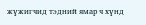жүжигчид тэдний ямар ч хүнд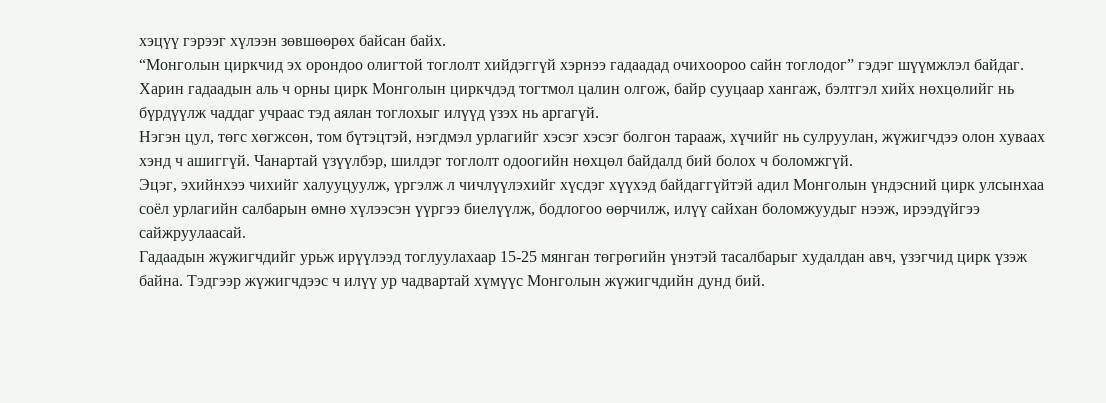хэцүү гэрээг хүлээн зөвшөөрөх байсан байх.
“Монголын циркчид эх орондоо олигтой тоглолт хийдэггүй хэрнээ гадаадад очихоороо сайн тоглодог” гэдэг шүүмжлэл байдаг. Харин гадаадын аль ч орны цирк Монголын циркчдэд тогтмол цалин олгож, байр сууцаар хангаж, бэлтгэл хийх нөхцөлийг нь бүрдүүлж чаддаг учраас тэд аялан тоглохыг илүүд үзэх нь аргагүй.
Нэгэн цул, төгс хөгжсөн, том бүтэцтэй, нэгдмэл урлагийг хэсэг хэсэг болгон тарааж, хүчийг нь сулруулан, жүжигчдээ олон хуваах хэнд ч ашиггүй. Чанартай үзүүлбэр, шилдэг тоглолт одоогийн нөхцөл байдалд бий болох ч боломжгүй.
Эцэг, эхийнхээ чихийг халууцуулж, үргэлж л чичлүүлэхийг хүсдэг хүүхэд байдаггүйтэй адил Монголын үндэсний цирк улсынхаа соёл урлагийн салбарын өмнө хүлээсэн үүргээ биелүүлж, бодлогоо өөрчилж, илүү сайхан боломжуудыг нээж, ирээдүйгээ сайжруулаасай.
Гадаадын жүжигчдийг урьж ирүүлээд тоглуулахаар 15-25 мянган төгрөгийн үнэтэй тасалбарыг худалдан авч, үзэгчид цирк үзэж байна. Тэдгээр жүжигчдээс ч илүү ур чадвартай хүмүүс Монголын жүжигчдийн дунд бий.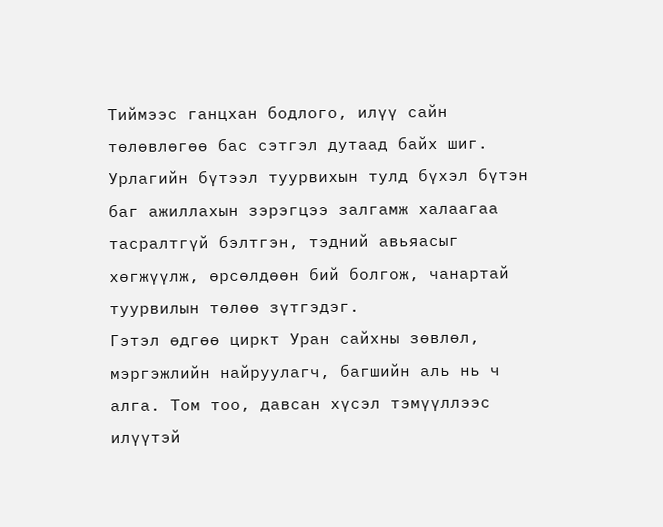Тиймээс ганцхан бодлого, илүү сайн төлөвлөгөө бас сэтгэл дутаад байх шиг. Урлагийн бүтээл туурвихын тулд бүхэл бүтэн баг ажиллахын зэрэгцээ залгамж халаагаа тасралтгүй бэлтгэн, тэдний авьяасыг хөгжүүлж, өрсөлдөөн бий болгож, чанартай туурвилын төлөө зүтгэдэг.
Гэтэл өдгөө циркт Уран сайхны зөвлөл, мэргэжлийн найруулагч, багшийн аль нь ч алга. Том тоо, давсан хүсэл тэмүүллээс илүүтэй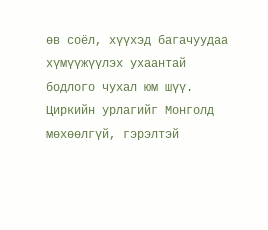өв соёл, хүүхэд багачуудаа хүмүүжүүлэх ухаантай бодлого чухал юм шүү. Циркийн урлагийг Монголд мөхөөлгүй, гэрэлтэй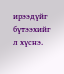ирээдүйг бүтээхийг л хүснэ.